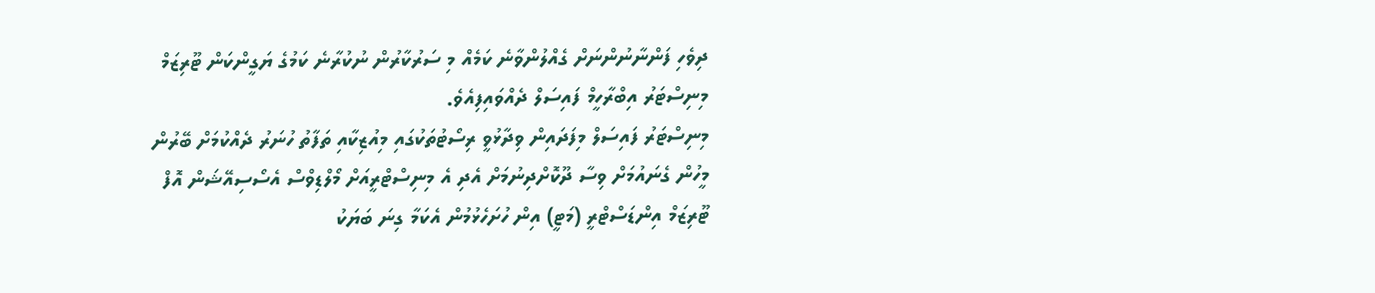ދިވެހި ފަންނާނުންނަށް ގެއްލުންވާނެ ކަމެއް މި ސަރުކާރުން ނުކުރާނެ ކަމުގެ ޔަގީންކަން ޓޫރިޒަމް މިނިސްޓަރު އިބްރާހީމް ފައިސަލް ދެއްވައިފިއެވެ.
މިނިސްޓަރު ފައިސަލް މިފަދައިން ވިދާޅުވީ ރިސޯޓުތަކުގައި މިއުޒިކާއި ތަފާތު ހުނަރު ދެއްކުމަށް ބޭރުން މީހުން ގެނައުމަށް ވިސާ ދޫކޮށްދިނުމަށް އެދި އެ މިނިސްޓްރީއަށް މޯލްޑިވްސް އެސޯސިއޭޝަން އޮފް ޓޫރިޒަމް އިންޑަސްޓްރީ (މަޓީ) އިން ހުށަހެޅުމުން އެކަމާ ގިނަ ބަޔަކު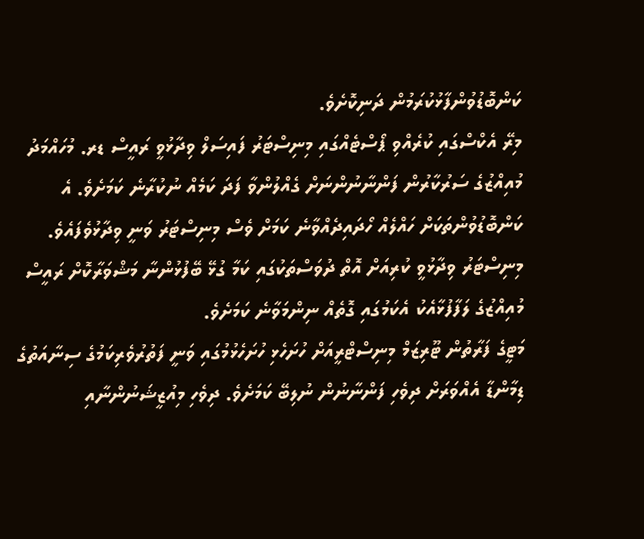ކަންބޮޑުވުންފާޅުކުރަމުން ދަނިކޮށެވެ.
މިރޭ އެކްސްގައި ކުރެއްވި ޕޯސްޓެއްގައި މިނިސްޓަރު ފައިސަލް ވިދާޅުވީ ރައީސް ޑރ. މުހައްމަދު މުއިއްޒުގެ ސަރުކާރުން ފަންނާނުންނަށް ގެއްލުންވާ ފަދަ ކަމެއް ނުކުރާނެ ކަމަށެވެ. އެ ކަންބޮޑުވުންތަކަށް ހައްލެއް ހޯދައިދެއްވާނެ ކަމަށް ވެސް މިނިސްޓަރު ވަނީ ވިދާޅުވެފައެވެ.
މިނިސްޓަރު ވިދާޅުވީ ކުރިއަށް އޮތް ދުވަސްތަކުގައި ކަމާ ގުޅޭ ބޭފުޅުންނާ މަޝްވަރާކޮށް ރައީސް މުއިއްޒުގެ ލަފާފުޅާއެކު އެކަމުގައި ގޮތެއް ނިންމަވާނެ ކަމަށެވެ.
މަޓީގެ ފަރާތުން ޓޫރިޒަމް މިނިސްޓްރީއަށް ހުށަހެޅި ހުށަހެޅުމުގައި ވަނީ ފަތުރުވެރިކަމުގެ ސިނާއަތުގެ ޑިމާންޑާ އެއްވަރަށް ދިވެހި ފަންނާނުން ނުލިބޭ ކަމަށެވެ. ދިވެހި މިއުޒީޝަނުންނާއި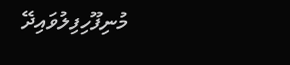މުނިފޫހިފިލުވައިދޭ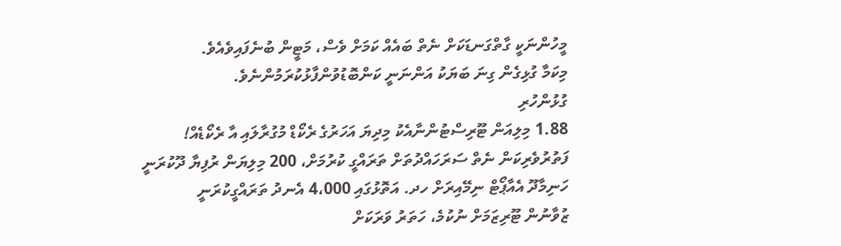މީހުންނަކީ ގާތްގަނޑަކަށް ނެތް ބައެއް ކަމަށް ވެސް، މަޓީން ބުނެފައިވެއެވެ.
މިކަމާ ގުޅިގެން ގިނަ ބަޔަކު އަންނަނީ ކަންބޮޑުވުންފާޅުކުރަމުންނެވެ.
ގުޅުންހުރި
1.88 މިލިއަން ޓޫރިސްޓުންނާއެކު މިދިޔަ އަހަރުގެ ރެކޯޑް މުގުރާލައި އާ ރެކޯޑެއް!
ފަތުރުވެރިކަން ނެތް ސަރަހައްދުތަށް ތަރައްގީ ކުރުމަށް، 200 މިލިޔަން ރުފިޔާ ދޫކުރަނީ
ހަނިމާދޫ އެއާޕޯޓް ނިމޭއިރަށް ހދ. އަތޮޅުގައި 4،000 އެނދު ތަރައްގީކުރަނީ
ޒުވާނުން ޓޫރިޒަމަށް ނުކުމެ، ހަތަރު ވަރަކަށް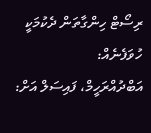ރިސޯޓް ހިންގާތަން ދެކުމަކީ ހުވަފެނެއް:
އަބްދުއްރަހީމް، ފައިސަލް އަށް: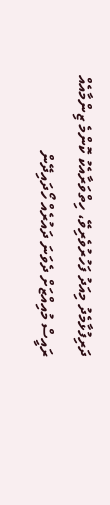ދަރިފުޅާމެދު މިއަދު ފަހުރުވެރިވޭ، ހިތްވަރާއެކު ކޮންމެ ޒިންމާއެއް
ރައީސް މުއިއްޒަށް ދެވަނަ ދައުރެއް ހޯދައިދޭން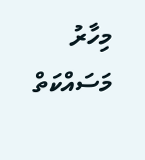މިހާރު މަސައްކަތް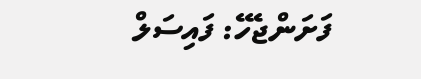ފަށަންޖެހޭ: ފައިސަލް